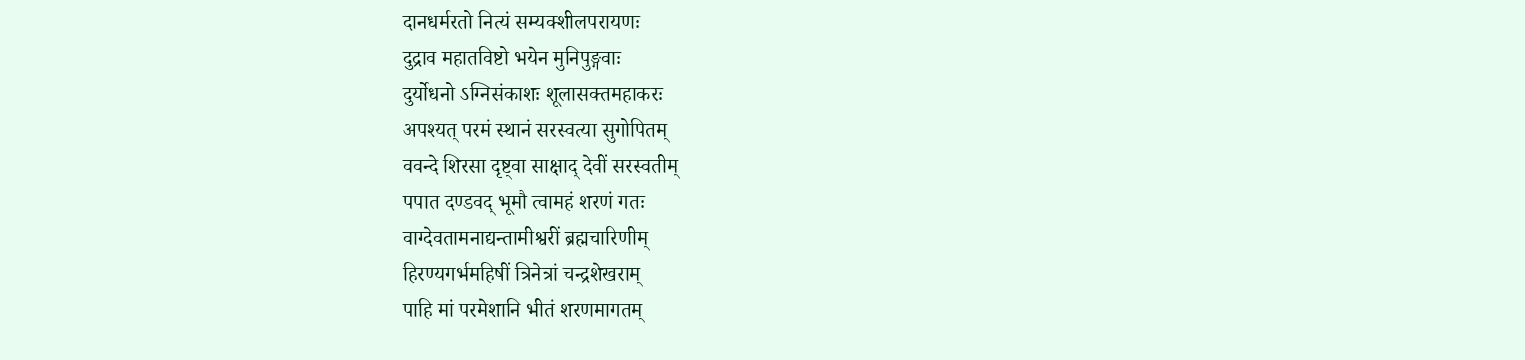दानधर्मरतो नित्यं सम्यक्शीलपरायणः
दुद्राव महातविष्टो भयेन मुनिपुङ्गवाः
दुर्योधनो ऽग्निसंकाशः शूलासक्तमहाकरः
अपश्यत् परमं स्थानं सरस्वत्या सुगोपितम्
ववन्दे शिरसा दृष्ट्वा साक्षाद् देवीं सरस्वतीम्
पपात दण्डवद् भूमौ त्वामहं शरणं गतः
वाग्देवतामनाद्यन्तामीश्वरीं ब्रह्मचारिणीम्
हिरण्यगर्भमहिषीं त्रिनेत्रां चन्द्रशेखराम्
पाहि मां परमेशानि भीतं शरणमागतम्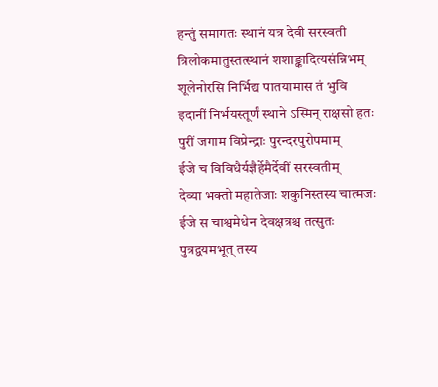हन्तुं समागतः स्थानं यत्र देवी सरस्वती
त्रिलोकमातुस्तत्स्थानं शशाङ्कादित्यसंन्निभम्
शूलेनोरसि निर्भिद्य पातयामास तं भुवि
इदानीं निर्भयस्तूर्णं स्थाने ऽस्मिन् राक्षसो हतः
पुरीं जगाम विप्रेन्द्राः पुरन्दरपुरोपमाम्
ईजे च विविधैर्यज्ञैर्हेमैर्देवीं सरस्वतीम्
देव्या भक्तो महातेजाः शकुनिस्तस्य चात्मजः
ईजे स चाश्वमेधेन देवक्षत्रश्च तत्सुतः
पुत्रद्वयमभूत् तस्य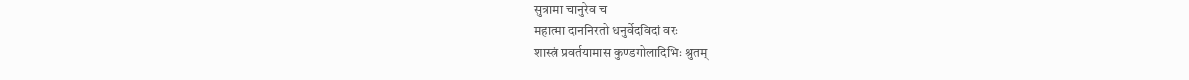सुत्रामा चानुरेव च
महात्मा दाननिरतो धनुर्वेदविदां वरः
शास्त्रं प्रवर्तयामास कुण्डगोलादिभिः श्रुतम्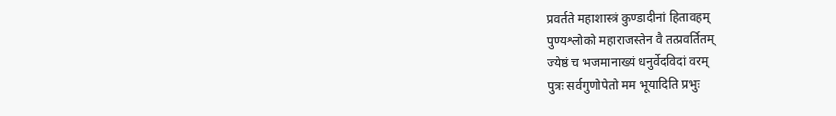प्रवर्तते महाशास्त्रं कुण्डादीनां हितावहम्
पुण्यश्लोको महाराजस्तेन वै तत्प्रवर्तितम्
ज्येष्ठं च भजमानाख्यं धनुर्वेदविदां वरम्
पुत्रः सर्वगुणोपेतो मम भूयादिति प्रभुः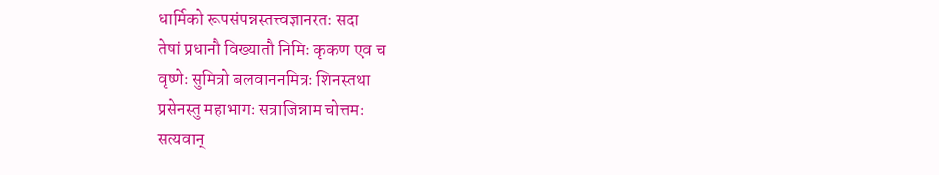धार्मिको रूपसंपन्नस्तत्त्वज्ञानरतः सदा
तेषां प्रधानौ विख्यातौ निमिः कृकण एव च
वृष्णेः सुमित्रो बलवाननमित्रः शिनस्तथा
प्रसेनस्तु महाभागः सत्राजिन्नाम चोत्तमः
सत्यवान्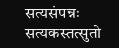सत्यसंपन्नः सत्यकस्तत्सुतो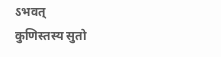ऽभवत्
कुणिस्तस्य सुतो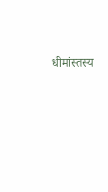धीमांस्तस्य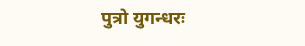पुत्रो युगन्धरः